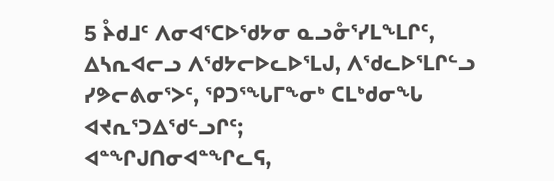5 ᔧᑯᒧᑦ ᐱᓂᐊᕐᑕᐅᖁᔭᓂ ᓇᓗᓁᕐᓯᒪᖕᒪᒋᑦ, ᐃᓴᕆᐊᓕᓗ ᐱᖁᔭᓕᐅᓚᐅᕐᒪᒍ, ᐱᖁᓚᐅᕐᒪᒋᓪᓗ ᓯᕗᓕᕕᓂᕐᐳᑦ, ᕿᑐᕐᖓᒥᖕᓂᒃ ᑕᒪᒃᑯᓂᖓ ᐊᔪᕆᕐᑐᐃᖁᓪᓗᒋᑦ;
ᐊᓐᖏᒍᑎᓂᐊᓐᖏᓚᕋ,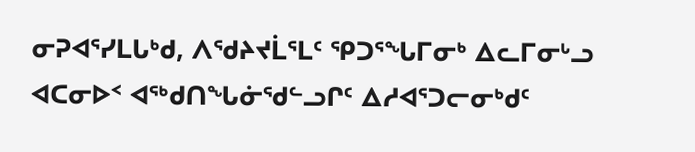ᓂᕈᐊᕐᓯᒪᒐᒃᑯ, ᐱᖁᔨᔪᒫᕐᒪᑦ ᕿᑐᕐᖓᒥᓂᒃ ᐃᓚᒥᓂᒡᓗ ᐊᑕᓂᐅᑉ ᐊᖅᑯᑎᖓᓃᖁᓪᓗᒋᑦ ᐃᓱᐊᕐᑐᓕᓂᒃᑯᑦ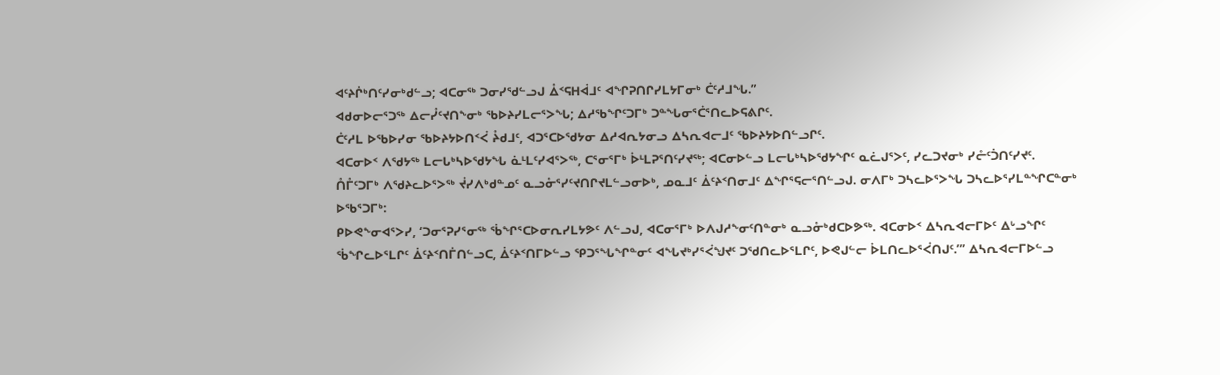ᐊᑦᔨᒌᒃᑎᑦᓯᓂᒃᑯᓪᓗ; ᐊᑕᓂᖅ ᑐᓂᓯᖁᓪᓗᒍ ᐂᑉᕋᕼᐋᒧᑦ ᐊᖏᕈᑎᒋᓯᒪᔭᒥᓂᒃ ᑖᑦᓱᒧᖓ.”
ᐊᑯᓂᐅᓕᕐᑐᖅ ᐃᓕᓮᑦᔪᑎᖕᓂᒃ ᖃᐅᔨᓯᒪᓕᕐᐳᖓ; ᐃᓱᖃᖏᑦᑐᒥᒃ ᑐᓐᖓᓂᕐᑖᕐᑎᓚᐅᕋᕕᒋᑦ.
ᑖᑦᓱᒪ ᐅᖃᐅᓯᓂ ᖃᐅᔨᔭᐅᑎᑉᐹ ᔧᑯᒧᑦ, ᐊᑐᕐᑕᐅᖁᔭᓂ ᐃᓱᐊᕆᔭᓂᓗ ᐃᓴᕆᐊᓕᒧᑦ ᖃᐅᔨᔭᐅᑎᓪᓗᒋᑦ.
ᐊᑕᓂᐅᑉ ᐱᖁᔭᖅ ᒪᓕᒐᒃᓴᐅᖁᔭᖓ ᓈᒻᒪᑦᓯᐊᕐᐳᖅ, ᑕᕐᓂᕐᒥᒃ ᐆᒻᒪᕈᕐᑎᑦᓯᔪᖅ; ᐊᑕᓂᐅᓪᓗ ᒪᓕᒐᒃᓴᐅᖁᔭᖏᑦ ᓇᓛᒍᕐᐳᑦ, ᓯᓚᑐᔪᓂᒃ ᓯᓔᑦᑑᑎᑦᓯᔪᑦ.
ᑍᒤᑦᑐᒥᒃ ᐱᖁᔨᓚᐅᕐᐳᖅ ᔫᓯᐱᒃᑯᓐᓄᑦ ᓇᓗᓁᕐᓯᑦᔪᑎᒋᔪᒪᓪᓗᓂᐅᒃ, ᓄᓇᒧᑦ ᐄᑦᔨᑉᑎᓂᒧᑦ ᐃᖏᕐᕋᓕᕐᑎᓪᓗᒍ. ᓂᐱᒥᒃ ᑐᓴᓚᐅᕐᐳᖓ ᑐᓴᓚᐅᕐᓯᒪᓐᖏᑕᓐᓂᒃ ᐅᖃᕐᑐᒥᒃ:
ᑭᐅᕙᖕᓂᐊᕐᐳᓯ, ‘ᑐᓂᕐᕈᓯᕐᓂᖅ ᖄᖏᕐᑕᐅᓂᕆᓯᒪᔭᕗᑦ ᐱᓪᓗᒍ, ᐊᑕᓂᕐᒥᒃ ᐅᐱᒍᓱᖕᓂᑦᑎᓐᓂᒃ ᓇᓗᓁᒃᑯᑕᐅᕗᖅ. ᐊᑕᓂᐅᑉ ᐃᓴᕆᐊᓕᒥᐅᑦ ᐃᒡᓗᖏᑦ ᖄᖏᓚᐅᕐᒪᒋᑦ ᐄᑦᔨᑉᑎᒦᑎᓪᓗᑕ, ᐄᑦᔨᑉᑎᒥᐅᓪᓗ ᕿᑐᕐᖓᖏᓐᓂᑦ ᐊᖓᔪᒃᓯᕐᐹᖑᔪᑦ ᑐᖁᑎᓚᐅᕐᒪᒋᑦ, ᐅᕙᒍᓪᓕ ᐆᒪᑎᓚᐅᕐᐹᑎᒍᑦ.’” ᐃᓴᕆᐊᓕᒥᐅᓪᓗ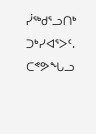ᓰᖅᑯᕐᓗᑎᒃ ᑐᒃᓯᐊᕐᐳᑦ.
ᑕᕝᕗᖓᓗ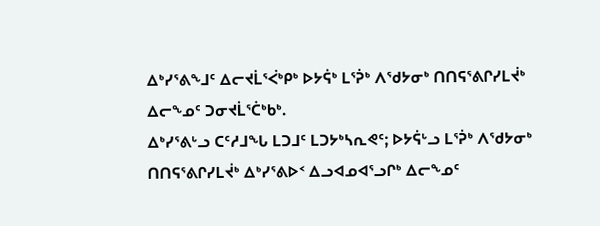ᐃᒃᓯᕐᕕᖕᒧᑦ ᐃᓕᔪᒫᕐᐹᒃᑭᒃ ᐅᔭᕌᒃ ᒪᕐᕉᒃ ᐱᖁᔭᓂᒃ ᑎᑎᕋᕐᕕᒋᓯᒪᔫᒃ ᐃᓕᖕᓄᑦ ᑐᓂᔪᒫᕐᑖᒃᑲᒃ.
ᐃᒃᓯᕐᕕᒡᓗ ᑕᑦᓱᒧᖓ ᒪᑐᒧᑦ ᒪᑐᔭᒃᓴᕆᕙᑦ; ᐅᔭᕌᒡᓗ ᒪᕐᕉᒃ ᐱᖁᔭᓂᒃ ᑎᑎᕋᕐᕕᒋᓯᒪᔫᒃ ᐃᒃᓯᕐᕕᐅᑉ ᐃᓗᐊᓄᐊᕐᓗᒋᒃ ᐃᓕᖕᓄᑦ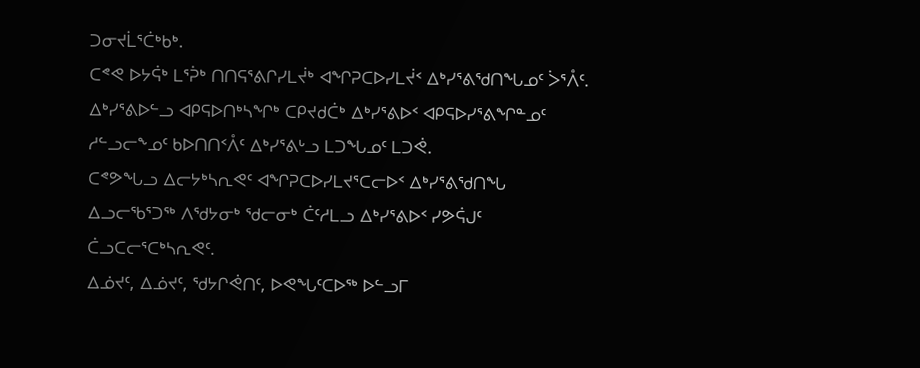ᑐᓂᔪᒫᕐᑖᒃᑲᒃ.
ᑕᕝᕙ ᐅᔭᕌᒃ ᒪᕐᕉᒃ ᑎᑎᕋᕐᕕᒋᓯᒪᔫᒃ ᐊᖏᕈᑕᐅᓯᒪᔫᑉ ᐃᒃᓯᕐᕕᖁᑎᖓᓄᑦ ᐴᕐᐰᑦ. ᐃᒃᓯᕐᕕᐅᓪᓗ ᐊᑭᕋᐅᑎᒃᓴᖏᒃ ᑕᑭᔪᑯᑖᒃ ᐃᒃᓯᕐᕕᐅᑉ ᐊᑭᕋᐅᓯᕐᕕᖏᓐᓄᑦ ᓱᓪᓗᓕᖕᓄᑦ ᑲᐅᑎᑎᑉᐰᑦ ᐃᒃᓯᕐᕕᒡᓗ ᒪᑐᖓᓄᑦ ᒪᑐᕚ.
ᑕᕝᕗᖓᓗ ᐃᓕᔭᒃᓴᕆᕙᑦ ᐊᖏᕈᑕᐅᓯᒪᔪᕐᑕᓕᐅᑉ ᐃᒃᓯᕐᕕᖁᑎᖓ ᐃᓗᓕᖃᕐᑐᖅ ᐱᖁᔭᓂᒃ ᖁᓕᓂᒃ ᑖᑦᓱᒪᓗ ᐃᒃᓯᕐᕕᐅᑉ ᓯᕗᕌᒍᑦ ᑖᓗᑕᓕᕐᑕᒃᓴᕆᕙᑦ.
ᐃᓅᔪᑦ, ᐃᓅᔪᑦ, ᖁᔭᒋᕚᑎᑦ, ᐅᕙᖓᑦᑕᐅᖅ ᐅᓪᓗᒥ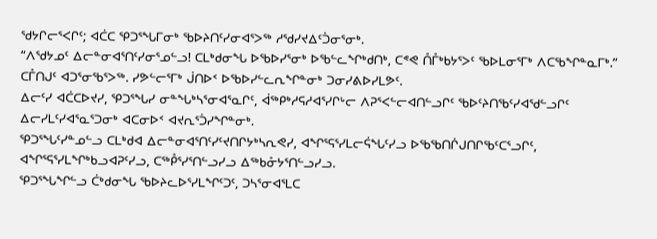ᖁᔭᒋᓕᕐᐸᒋᑦ; ᐊᑖᑕ ᕿᑐᕐᖓᒥᓂᒃ ᖃᐅᔨᑎᑦᓯᓂᐊᕐᐳᖅ ᓱᖁᓯᔪᐃᑦᑑᓂᕐᓂᒃ.
“ᐱᖁᔭᓄᑦ ᐃᓕᓐᓂᐊᕐᑎᑦᓯᓂᕐᓄᓪᓗ! ᑕᒪᒃᑯᓂᖓ ᐅᖃᐅᓯᕐᓂᒃ ᐅᖃᓪᓚᖏᒃᑯᑎᒃ, ᑕᕝᕙ ᑍᒤᒃᑲᔭᕐᐳᑦ ᖃᐅᒪᓂᕐᒥᒃ ᐱᑕᖃᖏᓐᓇᒥᒃ.”
ᑕᒤᑎᒍᑦ ᐊᑐᕐᓂᖃᕐᐳᖅ. ᓯᕗᓪᓕᕐᒥᒃ ᒎᑎᐅᑉ ᐅᖃᐅᓯᓪᓚᕆᖏᓐᓂᒃ ᑐᓂᓯᕕᐅᓯᒪᕗᑦ.
ᐃᓕᑦᓯ ᐊᑖᑕᐅᔪᓯ, ᕿᑐᕐᖓᓯ ᓂᓐᖓᒃᓴᕐᓂᐊᕐᓇᒋᑦ, ᐋᖅᑭᒃᓱᕋᓱᐊᕐᓯᒋᒡᓕ ᐱᕈᕐᐸᓪᓕᐊᑎᓪᓗᒋᑦ ᖃᐅᑦᔨᑎᖃᑦᓯᐊᖁᓪᓗᒋᑦ ᐃᓕᓯᒪᑦᓯᐊᕐᓇᕐᑐᓂᒃ ᐊᑕᓂᐅᑉ ᐊᔪᕆᕐᑑᓯᖏᓐᓂᒃ.
ᕿᑐᕐᖓᑦᓯᓐᓄᓪᓗ ᑕᒪᒃᑯᐊ ᐃᓕᓐᓂᐊᕐᑎᑦᓯᑦᔪᑎᒋᔭᒃᓴᕆᕙᓯ, ᐊᖏᕐᕋᕐᓯᒪᓕᕌᖓᑦᓯᓗ ᐅᖃᖃᑎᒌᒍᑎᒋᖃᑦᑕᕐᓗᒋᑦ, ᐊᖏᕐᕋᕐᓯᒪᖏᒃᑲᓗᐊᕈᑦᓯᓗ, ᑕᖅᑬᕐᓯᕐᑎᓪᓗᓯᓗ ᐃᖅᑲᓁᔭᕐᑎᓪᓗᓯᓗ.
ᕿᑐᕐᖓᖏᓪᓗ ᑖᒃᑯᓂᖓ ᖃᐅᔨᓚᐅᕐᓯᒪᖏᑦᑐᑦ, ᑐᓴᕐᓂᐊᕐᒪᑕ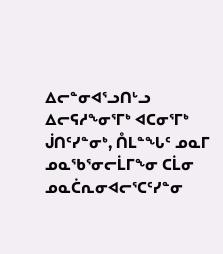ᐃᓕᓐᓂᐊᕐᓗᑎᒡᓗ ᐃᓕᕋᓱᖕᓂᕐᒥᒃ ᐊᑕᓂᕐᒥᒃ ᒎᑎᑦᓯᓐᓂᒃ, ᑍᒪᓐᖓᑦ ᓄᓇᒥ ᓄᓇᖃᕐᓂᓕᒫᒥᖕᓂ ᑕᒫᓂ ᓄᓇᑖᕆᓂᐊᓕᕐᑕᑦᓯᓐᓂ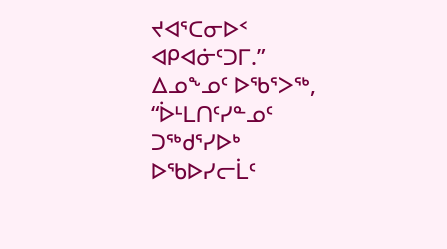ᔪᐊᕐᑕᓂᐅᑉ ᐊᑭᐊᓃᑦᑐᒥ.”
ᐃᓄᖕᓄᑦ ᐅᖃᕐᐳᖅ, “ᐆᒻᒪᑎᑦᓯᓐᓄᑦ ᑐᖅᑯᕐᓯᐅᒃ ᐅᖃᐅᓯᓕᒫᑦ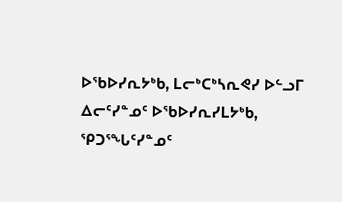ᐅᖃᐅᓯᕆᔭᒃᑲ, ᒪᓕᒃᑕᒃᓴᕆᕙᓯ ᐅᓪᓗᒥ ᐃᓕᑦᓯᓐᓄᑦ ᐅᖃᐅᓯᕆᓯᒪᔭᒃᑲ, ᕿᑐᕐᖓᑦᓯᓐᓄᑦ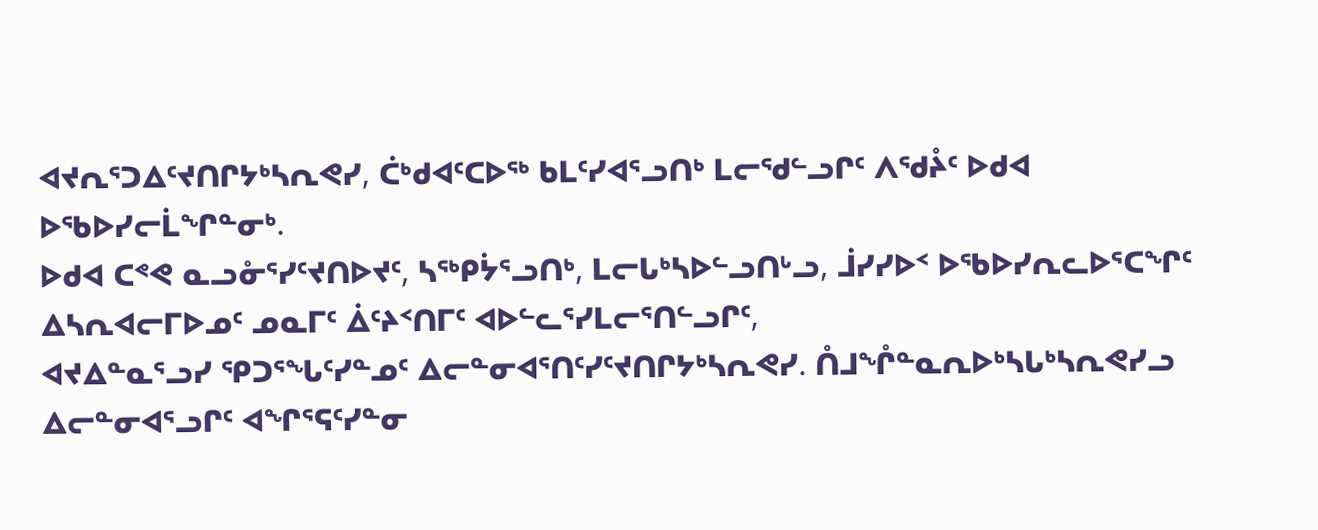ᐊᔪᕆᕐᑐᐃᑦᔪᑎᒋᔭᒃᓴᕆᕙᓯ, ᑖᒃᑯᐊᑦᑕᐅᖅ ᑲᒪᑦᓯᐊᕐᓗᑎᒃ ᒪᓕᖁᓪᓗᒋᑦ ᐱᖁᔧᑦ ᐅᑯᐊ ᐅᖃᐅᓯᓕᒫᖏᓐᓂᒃ.
ᐅᑯᐊ ᑕᕝᕙ ᓇᓗᓁᕐᓯᑦᔪᑎᐅᔪᑦ, ᓴᖅᑭᔮᕐᓗᑎᒃ, ᒪᓕᒐᒃᓴᐅᓪᓗᑎᒡᓗ, ᒨᓯᓯᐅᑉ ᐅᖃᐅᓯᕆᓚᐅᕐᑕᖏᑦ ᐃᓴᕆᐊᓕᒥᐅᓄᑦ ᓄᓇᒥᑦ ᐄᑦᔨᑉᑎᒥᑦ ᐊᐅᓪᓚᕐᓯᒪᓕᕐᑎᓪᓗᒋᑦ,
ᐊᔪᐃᓐᓇᕐᓗᓯ ᕿᑐᕐᖓᑦᓯᓐᓄᑦ ᐃᓕᓐᓂᐊᕐᑎᑦᓯᑦᔪᑎᒋᔭᒃᓴᕆᕙᓯ. ᑍᒧᖎᓐᓇᕆᐅᒃᓴᒐᒃᓴᕆᕙᓯᓗ ᐃᓕᓐᓂᐊᕐᓗᒋᑦ ᐊᖏᕐᕋᑦᓯᓐᓂ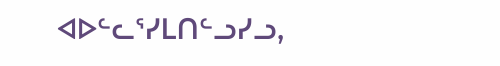ᐊᐅᓪᓚᕐᓯᒪᑎᓪᓗᓯᓗ,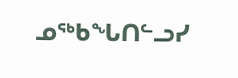ᓄᖅᑲᖓᑎᓪᓗᓯ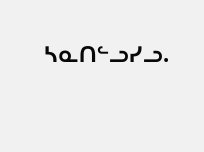ᓴᓇᑎᓪᓗᓯᓗ.